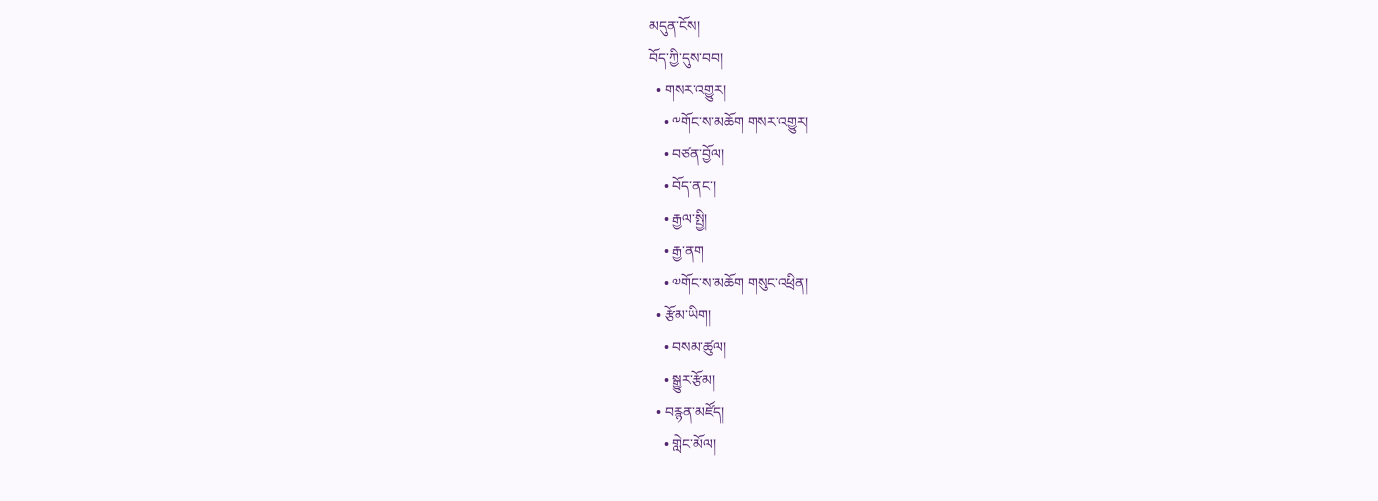མདུན་ངོས།
བོད་ཀྱི་དུས་བབ།
  • གསར་འགྱུར།
    • ༸གོང་ས་མཆོག གསར་འགྱུར།
    • བཙན་བྱོལ།
    • བོད་ནང་།
    • རྒྱལ་སྤྱི།
    • རྒྱ་ནག
    • ༧གོང་ས་མཆོག གསུང་འཕྲིན།
  • རྩོམ་ཡིག།
    • བསམ་ཚུལ།
    • སྒྱུར་རྩོམ།
  • བརྙན་མཛོད།
    • གླེང་མོལ།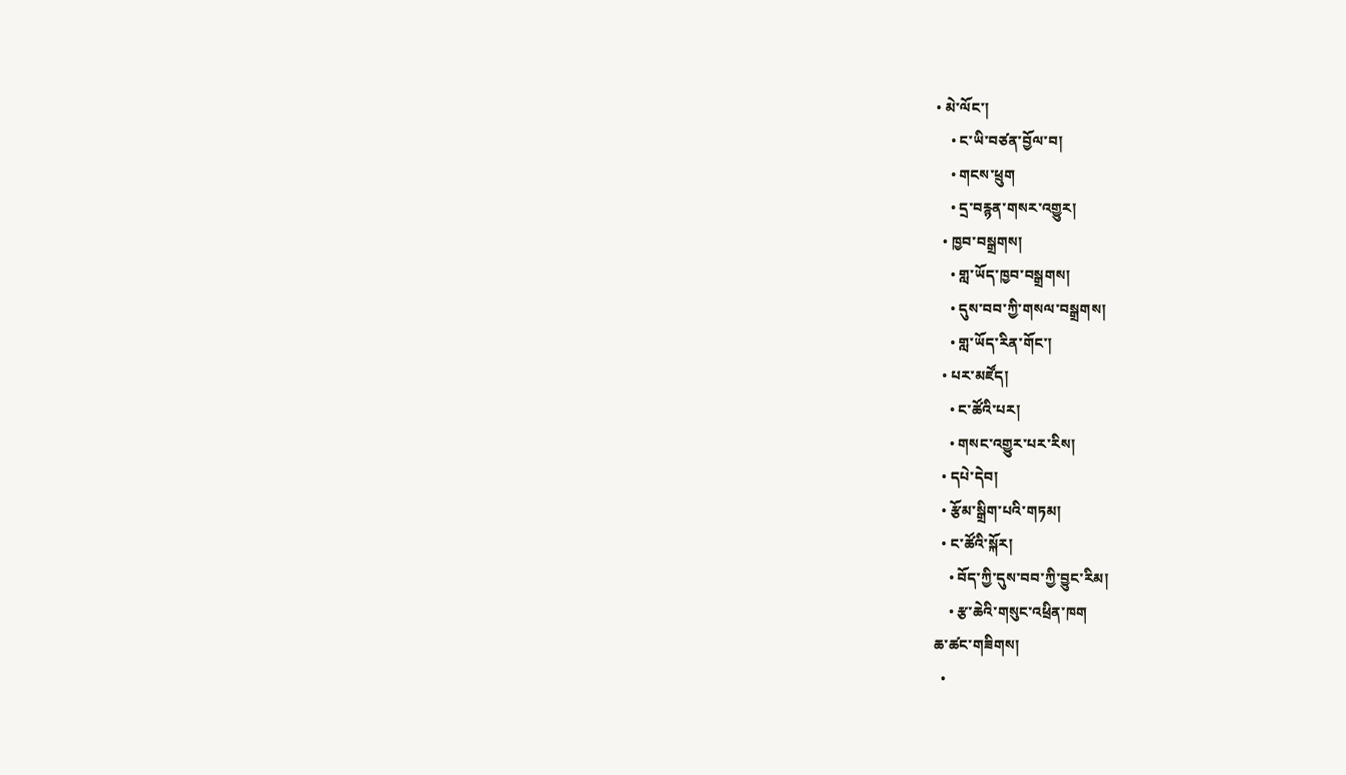• མེ་ལོང་།
    • ང་ཡི་བཙན་བྱོལ་བ།
    • གངས་ཕྲུག
    • དྲ་བརྙན་གསར་འགྱུར།
  • ཁྱབ་བསྒྲགས།
    • གླ་ཡོད་ཁྱབ་བསྒྲགས།
    • དུས་བབ་ཀྱི་གསལ་བསྒྲགས།
    • གླ་ཡོད་རིན་གོང་།
  • པར་མཛོད།
    • ང་ཚོའི་པར།
    • གསང་འགྱུར་པར་རིས།
  • དཔེ་དེབ།
  • རྩོམ་སྒྲིག་པའི་གཏམ།
  • ང་ཚོའི་སྐོར།
    • བོད་ཀྱི་དུས་བབ་ཀྱི་བྱུང་རིམ།
    • རྩ་ཆེའི་གསུང་འཕྲིན་ཁག
ཆ་ཚང་གཟིགས།
  •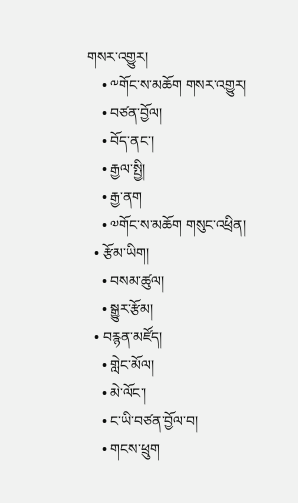གསར་འགྱུར།
    • ༸གོང་ས་མཆོག གསར་འགྱུར།
    • བཙན་བྱོལ།
    • བོད་ནང་།
    • རྒྱལ་སྤྱི།
    • རྒྱ་ནག
    • ༧གོང་ས་མཆོག གསུང་འཕྲིན།
  • རྩོམ་ཡིག།
    • བསམ་ཚུལ།
    • སྒྱུར་རྩོམ།
  • བརྙན་མཛོད།
    • གླེང་མོལ།
    • མེ་ལོང་།
    • ང་ཡི་བཙན་བྱོལ་བ།
    • གངས་ཕྲུག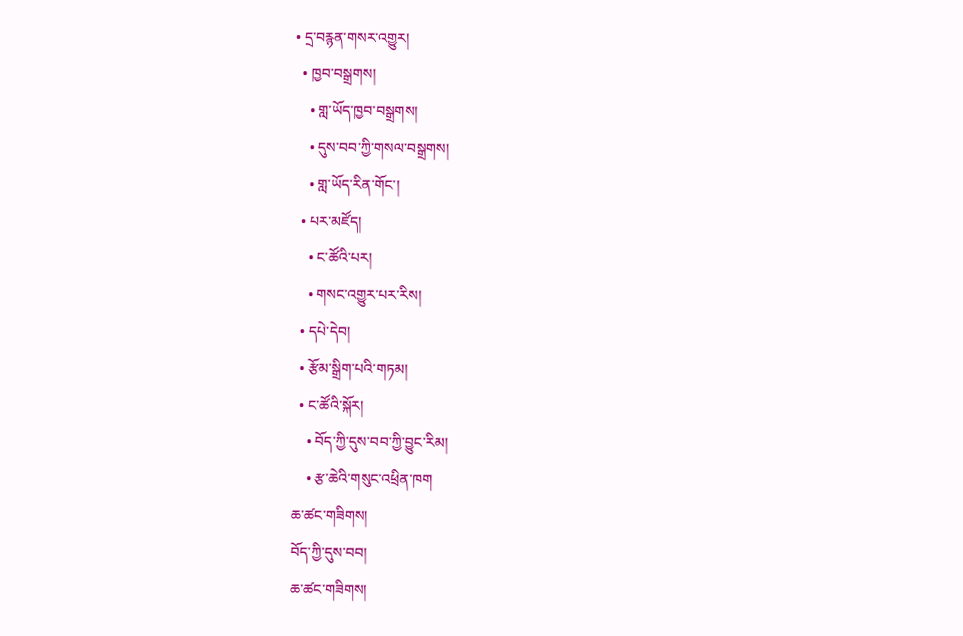• དྲ་བརྙན་གསར་འགྱུར།
  • ཁྱབ་བསྒྲགས།
    • གླ་ཡོད་ཁྱབ་བསྒྲགས།
    • དུས་བབ་ཀྱི་གསལ་བསྒྲགས།
    • གླ་ཡོད་རིན་གོང་།
  • པར་མཛོད།
    • ང་ཚོའི་པར།
    • གསང་འགྱུར་པར་རིས།
  • དཔེ་དེབ།
  • རྩོམ་སྒྲིག་པའི་གཏམ།
  • ང་ཚོའི་སྐོར།
    • བོད་ཀྱི་དུས་བབ་ཀྱི་བྱུང་རིམ།
    • རྩ་ཆེའི་གསུང་འཕྲིན་ཁག
ཆ་ཚང་གཟིགས།
བོད་ཀྱི་དུས་བབ།
ཆ་ཚང་གཟིགས།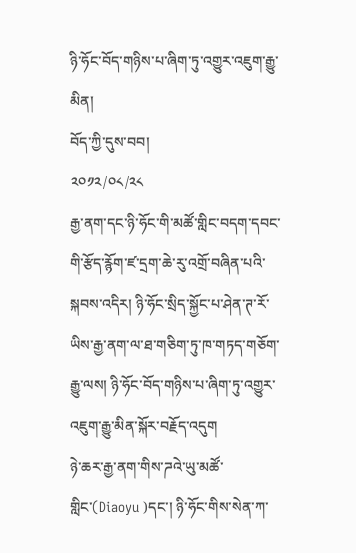ཉི་ཧོང་བོད་གཉིས་པ་ཞིག་ཏུ་འགྱུར་འཇུག་རྒྱུ་མིན།
བོད་ཀྱི་དུས་བབ།
༢༠༡༢/༠༨/༢༨
རྒྱ་ནག་དང་ཉི་ཧོང་གི་མཚོ་གླིང་བདག་དབང་གི་རྩོད་རྙོག་ཛ་དྲག་ཆེ་རུ་འགྲོ་བཞིན་པའི་སྐབས་འདིར། ཉི་ཧོང་སྲིད་སྐྱོང་པ་ཤེན་ཊ་རོ་ཡིས་རྒྱ་ནག་ལ་ཐ་གཅིག་ཏུ་ཁ་གཏད་གཅོག་རྒྱུ་ལས། ཉི་ཧོང་བོད་གཉིས་པ་ཞིག་ཏུ་འགྱུར་འཇུག་རྒྱུ་མིན་སྐོར་བརྗོད་འདུག
ཉེ་ཆར་རྒྱ་ནག་གིས་ཌའེ་ཡུ་མཚོ་གླིང་(Diaoyu )དང་། ཉི་ཧོང་གིས་སེན་ཀ་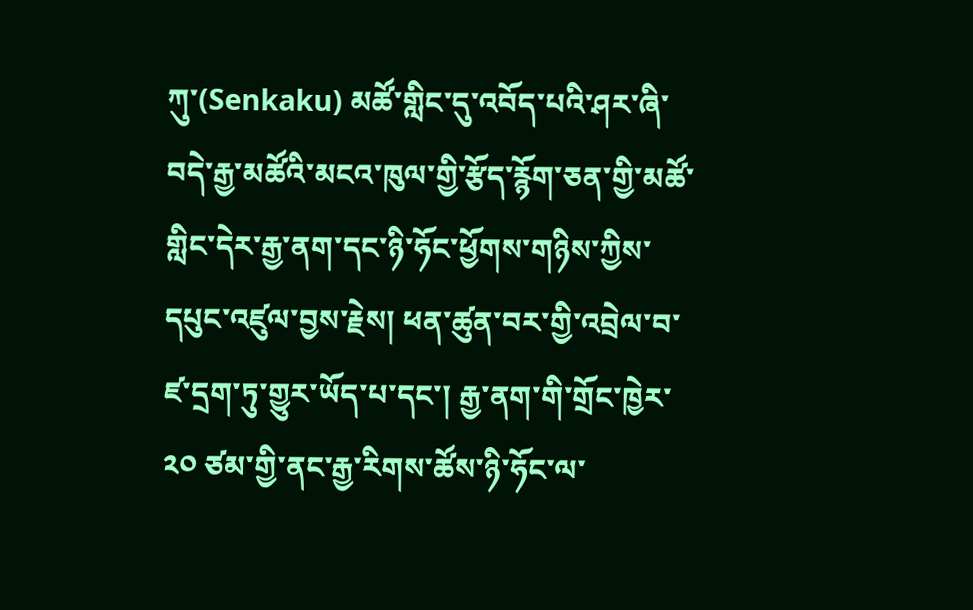ཀུ་(Senkaku) མཚོ་གླིང་དུ་འབོད་པའི་ཤར་ཞི་བདེ་རྒྱ་མཚོའི་མངའ་ཁུལ་གྱི་རྩོད་རྙོག་ཅན་གྱི་མཚོ་གླིང་དེར་རྒྱ་ནག་དང་ཉི་ཧོང་ཕྱོགས་གཉིས་ཀྱིས་དཔུང་འཛུལ་བྱས་རྗེས། ཕན་ཚུན་བར་གྱི་འབྲེལ་བ་ཛ་དྲག་ཏུ་གྱུར་ཡོད་པ་དང་། རྒྱ་ནག་གི་གྲོང་ཁྱེར་ ༢༠ ཙམ་གྱི་ནང་རྒྱ་རིགས་ཚོས་ཉི་ཧོང་ལ་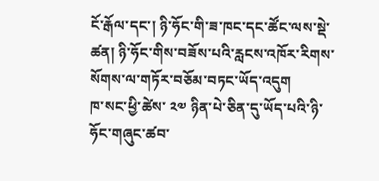ངོ་རྒོལ་དང་། ཉི་ཧོང་གི་ཟ་ཁང་དང་ཚོང་ལས་སྡེ་ཚན། ཉི་ཧོང་གིས་བཟོས་པའི་རླངས་འཁོར་རིགས་སོགས་ལ་གཏོར་བཅོམ་བཏང་ཡོད་འདུག
ཁ་སང་ཕྱི་ཚེས་ ༢༧ ཉིན་པེ་ཅིན་དུ་ཡོད་པའི་ཉི་ཧོང་གཞུང་ཚབ་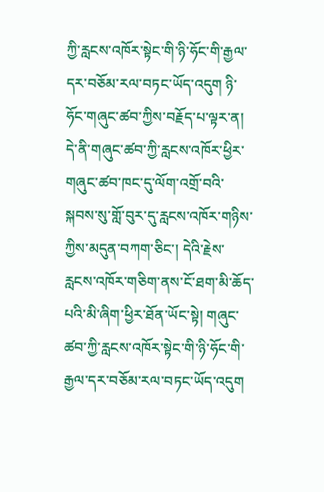ཀྱི་རླངས་འཁོར་སྟེང་གི་ཉི་ཧོང་གི་རྒྱལ་དར་བཅོམ་རལ་བཏང་ཡོད་འདུག ཉི་ཧོང་གཞུང་ཚབ་ཀྱིས་བརྗོད་པ་ལྟར་ན། དེ་ནི་གཞུང་ཚབ་ཀྱི་རླངས་འཁོར་ཕྱིར་གཞུང་ཚབ་ཁང་དུ་ལོག་འགྲོ་བའི་སྐབས་སུ་གློ་བུར་དུ་རླངས་འཁོར་གཉིས་ཀྱིས་མདུན་བཀག་ཅིང་། དེའི་རྗེས་རླངས་འཁོར་གཅིག་ནས་ངོ་ཐག་མི་ཆོད་པའི་མི་ཞིག་ཕྱིར་ཐོན་ཡོང་སྟེ། གཞུང་ཚབ་ཀྱི་རླངས་འཁོར་སྟེང་གི་ཉི་ཧོང་གི་རྒྱལ་དར་བཅོམ་རལ་བཏང་ཡོད་འདུག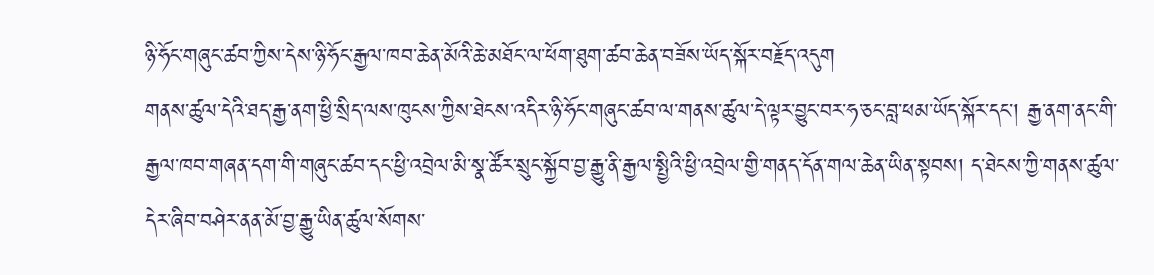ཉི་ཧོང་གཞུང་ཚབ་ཀྱིས་དེས་ཉི་ཧོང་རྒྱལ་ཁབ་ཆེན་མོའི་ཆེ་མཐོང་ལ་ཕོག་ཐུག་ཚབ་ཆེན་བཟོས་ཡོད་སྐོར་བརྗོད་འདུག
གནས་ཚུལ་དེའི་ཐད་རྒྱ་ནག་ཕྱི་སྲིད་ལས་ཁུངས་ཀྱིས་ཐེངས་འདིར་ཉི་ཧོང་གཞུང་ཚབ་ལ་གནས་ཚུལ་དེ་ལྟར་བྱུང་བར་ཧ་ཅང་བླ་ཕམ་ཡོད་སྐོར་དང་། རྒྱ་ནག་ནང་གི་རྒྱལ་ཁབ་གཞན་དག་གི་གཞུང་ཚབ་དང་ཕྱི་འབྲེལ་མི་སྣ་ཚོར་སྲུང་སྐྱོབ་བྱ་རྒྱུ་ནི་རྒྱལ་སྤྱིའི་ཕྱི་འབྲེལ་གྱི་གནད་དོན་གལ་ཆེན་ཡིན་སྟབས། ད་ཐེངས་ཀྱི་གནས་ཚུལ་དེར་ཞིབ་བཤེར་ནན་མོ་བྱ་རྒྱུ་ཡིན་ཚུལ་སོགས་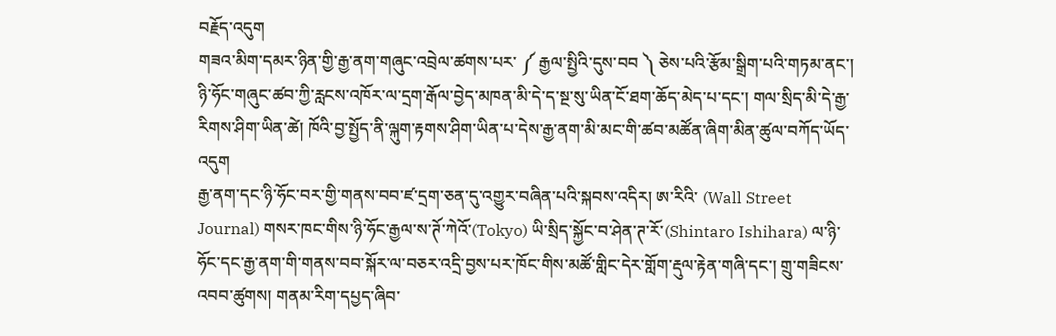བརྗོད་འདུག
གཟའ་མིག་དམར་ཉིན་གྱི་རྒྱ་ནག་གཞུང་འབྲེལ་ཚགས་པར་ ༼ རྒྱལ་སྤྱིའི་དུས་བབ ༽ ཅེས་པའི་རྩོམ་སྒྲིག་པའི་གཏམ་ནང་། ཉི་ཧོང་གཞུང་ཚབ་ཀྱི་རླངས་འཁོར་ལ་དྲག་རྒོལ་བྱེད་མཁན་མི་དེ་ད་སྔ་སུ་ཡིན་ངོ་ཐག་ཆོད་མེད་པ་དང་། གལ་སྲིད་མི་དེ་རྒྱ་རིགས་ཤིག་ཡིན་ཚེ། ཁོའི་བྱ་སྤྱོད་ནི་ལྐུག་རྟགས་ཤིག་ཡིན་པ་དེས་རྒྱ་ནག་མི་མང་གི་ཚབ་མཚོན་ཞིག་མིན་ཚུལ་བཀོད་ཡོད་འདུག
རྒྱ་ནག་དང་ཉི་ཧོང་བར་གྱི་གནས་བབ་ཛ་དྲག་ཅན་དུ་འགྱུར་བཞིན་པའི་སྐབས་འདིར། ཨ་རིའི་ (Wall Street Journal) གསར་ཁང་གིས་ཉི་ཧོང་རྒྱལ་ས་ཊོ་ཀེའོ་(Tokyo) ཡི་སྲིད་སྐྱོང་བ་ཤེན་ཊ་རོ་(Shintaro Ishihara) ལ་ཉི་ཧོང་དང་རྒྱ་ནག་གི་གནས་བབ་སྐོར་ལ་བཅར་འདྲི་བྱས་པར་ཁོང་གིས་མཚོ་གླིང་དེར་གློག་རྡུལ་རྟེན་གཞི་དང་། གྲུ་གཟིངས་འབབ་ཚུགས། གནམ་རིག་དཔྱད་ཞིབ་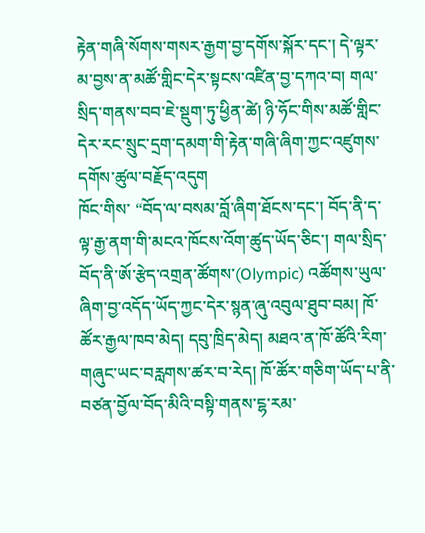རྟེན་གཞི་སོགས་གསར་རྒྱག་བྱ་དགོས་སྐོར་དང་། དེ་ལྟར་མ་བྱས་ན་མཚོ་གླིང་དེར་སྟངས་འཛིན་བྱ་དཀའ་བ། གལ་སྲིད་གནས་བབ་ཇེ་སྡུག་ཏུ་ཕྱིན་ཚེ། ཉི་ཧོང་གིས་མཚོ་གླིང་དེར་རང་སྲུང་དྲག་དམག་གི་རྟེན་གཞི་ཞིག་ཀྱང་འཛུགས་དགོས་ཚུལ་བརྗོད་འདུག
ཁོང་གིས་ “བོད་ལ་བསམ་བློ་ཞིག་ཐོངས་དང་། བོད་ནི་ད་ལྟ་རྒྱ་ནག་གི་མངའ་ཁོངས་འོག་ཚུད་ཡོད་ཅིང་། གལ་སྲིད་བོད་ནི་ཨོ་རྩེད་འགྲན་ཚོགས་(Olympic) འཚོགས་ཡུལ་ཞིག་བྱ་འདོད་ཡོད་ཀྱང་དེར་སྙན་ཞུ་འབུལ་ཐུབ་བམ། ཁོ་ཚོར་རྒྱལ་ཁབ་མེད། དབུ་ཁྲིད་མེད། མཐའ་ན་ཁོ་ཚོའི་རིག་གཞུང་ཡང་བརླགས་ཚར་བ་རེད། ཁོ་ཚོར་གཅིག་ཡོད་པ་ནི་བཙན་བྱོལ་བོད་མིའི་བསྟི་གནས་ངྷ་རམ་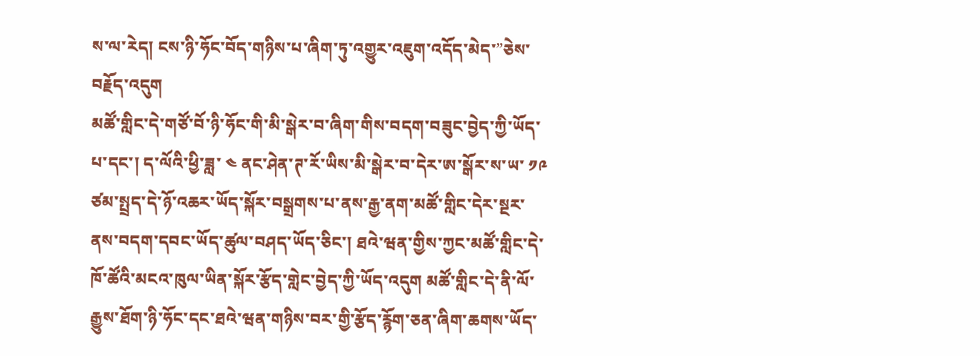ས་ལ་རེད། ངས་ཉི་ཧོང་བོད་གཉིས་པ་ཞིག་ཏུ་འགྱུར་འཇུག་འདོད་མེད་”ཅེས་བརྗོད་འདུག
མཚོ་གླིང་དེ་གཙོ་བོ་ཉི་ཧོང་གི་མི་སྒེར་བ་ཞིག་གིས་བདག་བཟུང་བྱེད་ཀྱི་ཡོད་པ་དང་། ད་ལོའི་ཕྱི་ཟླ་ ༤ ནང་ཤེན་ཊ་རོ་ཡིས་མི་སྒེར་བ་དེར་ཨ་སྒོར་ས་ཡ་ ༡༩ ཙམ་སྤྲད་དེ་ཉོ་འཆར་ཡོད་སྐོར་བསྒྲགས་པ་ནས་རྒྱ་ནག་མཚོ་གླིང་དེར་སྔར་ནས་བདག་དབང་ཡོད་ཚུལ་བཤད་ཡོད་ཅིང་། ཐའེ་ཝན་གྱིས་ཀྱང་མཚོ་གླིང་དེ་ཁོ་ཚོའི་མངའ་ཁུལ་ཡིན་སྐོར་རྩོད་གླེང་བྱེད་ཀྱི་ཡོད་འདུག མཚོ་གླིང་དེ་ནི་ལོ་རྒྱུས་ཐོག་ཉི་ཧོང་དང་ཐའེ་ཝན་གཉིས་བར་གྱི་རྩོད་རྙོག་ཅན་ཞིག་ཆགས་ཡོད་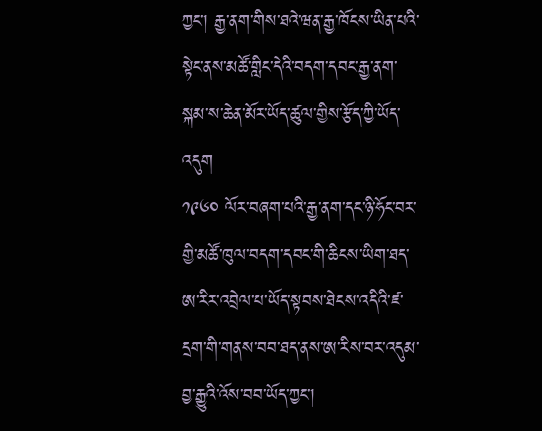ཀྱང་། རྒྱ་ནག་གིས་ཐའེ་ཝན་རྒྱ་ཁོངས་ཡིན་པའི་སྟེང་ནས་མཚོ་གླིང་དེའི་བདག་དབང་རྒྱ་ནག་སྐམ་ས་ཆེན་མོར་ཡོད་ཚུལ་གྱིས་རྩོད་ཀྱི་ཡོད་འདུག
༡༩༦༠ ལོར་བཞག་པའི་རྒྱ་ནག་དང་ཉི་ཧོང་བར་གྱི་མཚོ་ཁུལ་བདག་དབང་གི་ཆིངས་ཡིག་ཐད་ཨ་རིར་འབྲེལ་པ་ཡོད་སྟབས་ཐེངས་འདིའི་ཛ་དྲག་གི་གནས་བབ་ཐད་ནས་ཨ་རིས་བར་འདུམ་བྱ་རྒྱུའི་འོས་བབ་ཡོད་ཀྱང་།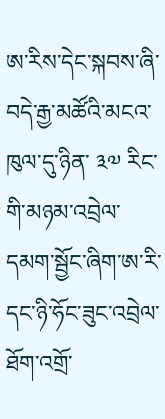ཨ་རིས་དེང་སྐབས་ཞི་བདེ་རྒྱ་མཚོའི་མངའ་ཁུལ་དུ་ཉིན་ ༣༧ རིང་གི་མཉམ་འབྲེལ་དམག་སྦྱོང་ཞིག་ཨ་རི་དང་ཉི་ཧོང་ཟུང་འབྲེལ་ཐོག་འགྲོ་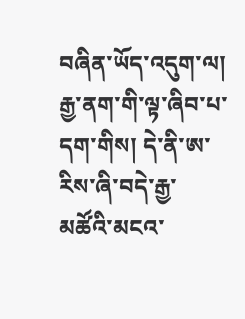བཞིན་ཡོད་འདུག་ལ། རྒྱ་ནག་གི་ལྟ་ཞིབ་པ་དག་གིས། དེ་ནི་ཨ་རིས་ཞི་བདེ་རྒྱ་མཚོའི་མངའ་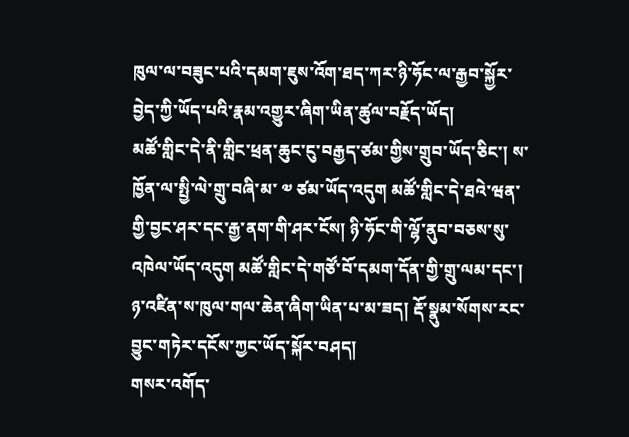ཁུལ་ལ་བཟུང་པའི་དམག་ཇུས་འོག་ཐད་ཀར་ཉི་ཧོང་ལ་རྒྱབ་སྐྱོར་བྱེད་ཀྱི་ཡོད་པའི་རྣམ་འགྱུར་ཞིག་ཡིན་ཚུལ་བརྗོད་ཡོད།
མཚོ་གླིང་དེ་ནི་གླིང་ཕྲན་ཆུང་ངུ་བརྒྱད་ཙམ་གྱིས་གྲུབ་ཡོད་ཅིང་། ས་ཁྱོན་ལ་སྤྱི་ལེ་གྲུ་བཞི་མ་ ༧ ཙམ་ཡོད་འདུག མཚོ་གླིང་དེ་ཐའེ་ཝན་གྱི་བྱང་ཤར་དང་རྒྱ་ནག་གི་ཤར་ངོས། ཉི་ཧོང་གི་ལྷོ་ནུབ་བཅས་སུ་འཁེལ་ཡོད་འདུག མཚོ་གླིང་དེ་གཙོ་བོ་དམག་དོན་གྱི་གྲུ་ལམ་དང་། ཉ་འཛིན་ས་ཁུལ་གལ་ཆེན་ཞིག་ཡིན་པ་མ་ཟད། རྡོ་སྣུམ་སོགས་རང་བྱུང་གཏེར་དངོས་ཀྱང་ཡོད་སྐོར་བཤད།
གསར་འགོད་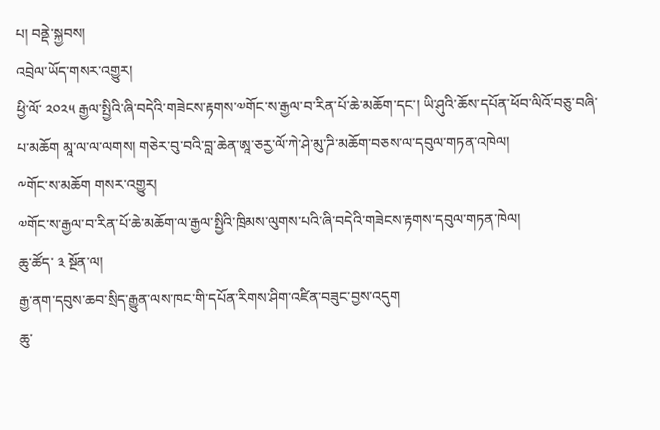པ། བནྡེ་སྐྱབས།
འབྲེལ་ཡོད་གསར་འགྱུར།
ཕྱི་ལོ་ ༢༠༢༥ རྒྱལ་སྤྱིའི་ཞི་བདེའི་གཟེངས་རྟགས་༧གོང་ས་རྒྱལ་བ་རིན་པོ་ཆེ་མཆོག་དང་། ཡི་ཤུའི་ཆོས་དཔོན་ཕོབ་ལིའོ་བཅུ་བཞི་པ་མཆོག མཱ་ལ་ལ་ལགས། གཅེར་བུ་བའི་བླ་ཆེན་ཨཱ་ཅརྱ་ལོ་ཀེ་ཤེ་མུ་ཌི་མཆོག་བཅས་ལ་དབུལ་གཏན་འཁེལ།
༸གོང་ས་མཆོག གསར་འགྱུར།
༧གོང་ས་རྒྱལ་བ་རིན་པོ་ཆེ་མཆོག་ལ་རྒྱལ་སྤྱིའི་ཁྲིམས་ལུགས་པའི་ཞི་བདེའི་གཟེངས་རྟགས་དབུལ་གཏན་ཁེལ།
ཆུ་ཚོད་ ༣ སྔོན་ལ།
རྒྱ་ནག་དབུས་ཆབ་སྲིད་རྒྱུན་ལས་ཁང་གི་དཔོན་རིགས་ཤིག་འཛིན་བཟུང་བྱས་འདུག
ཆུ་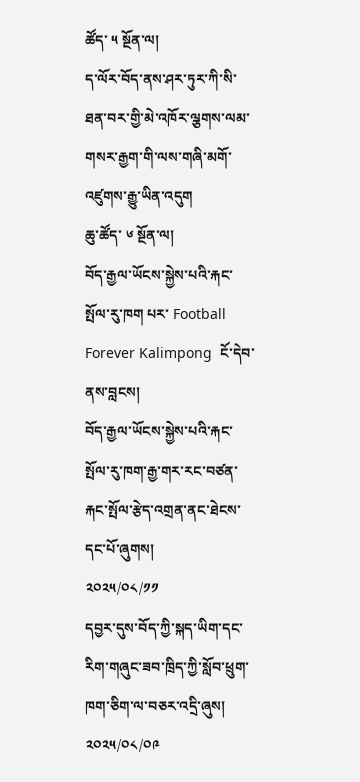ཚོད་ ༥ སྔོན་ལ།
ད་ལོར་བོད་ནས་ཤར་ཏུར་ཀི་སི་ཐན་བར་གྱི་མེ་འཁོར་ལྕགས་ལམ་གསར་རྒྱག་གི་ལས་གཞི་མགོ་འཛུགས་རྒྱུ་ཡིན་འདུག
ཆུ་ཚོད་ ༦ སྔོན་ལ།
བོད་རྒྱལ་ཡོངས་སྐྱེས་པའི་རྐང་སྤོལ་རུ་ཁག པར་ Football Forever Kalimpong  ངོ་དེབ་ནས་བླངས།
བོད་རྒྱལ་ཡོངས་སྐྱེས་པའི་རྐང་སྤོལ་རུ་ཁག་རྒྱ་གར་རང་བཙན་རྐང་སྤོལ་རྩེད་འགྲན་ནང་ཐེངས་དང་པོ་ཞུགས།
༢༠༢༥/༠༨/༡༡
དབྱར་དུས་བོད་ཀྱི་སྐད་ཡིག་དང་རིག་གཞུང་ཟབ་ཁྲིད་ཀྱི་སློབ་ཕྲུག་ཁག་ཅིག་ལ་བཅར་འདྲི་ཞུས།
༢༠༢༥/༠༨/༠༩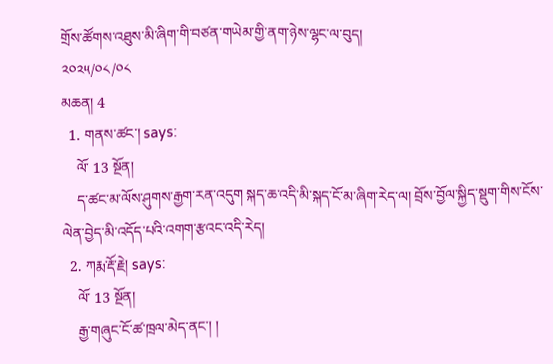གྲོས་ཚོགས་འཐུས་མི་ཞིག་གི་བཙན་གཡེམ་གྱི་ནག་ཉེས་ལྷང་ལ་བུད།
༢༠༢༥/༠༨/༠༨
མཆན། 4
  1. གནས་ཚང་། says:
    ལོ་ 13 སྔོན།
    ད་ཚང་མ་ལོས་ཤུགས་རྒྱག་རན་འདུག སྐད་ཆ་འདི་མི་སྐད་ངོ་མ་ཞིག་རེད་ལ། བྲོས་བྱོལ་སྐྱིད་སྡུག་གིས་ངོས་ལེན་བྱེད་མི་འདོད་པའི་འགག་རྩའང་འདི་རེད།
  2. ཀརྨ་རྡོ་རྗེ། says:
    ལོ་ 13 སྔོན།
    རྒྱ་གཞུང་ངོ་ཚ་ཁྲལ་མེད་ནང་། །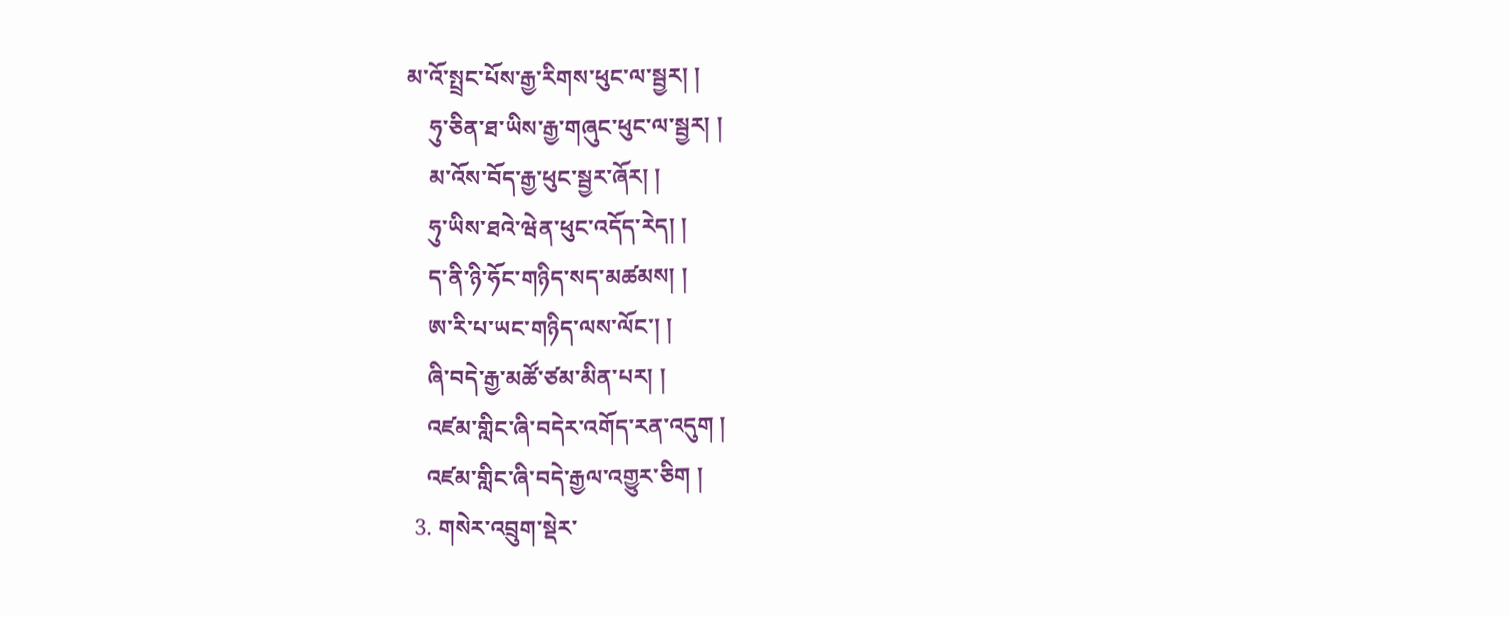མ་འོ་སྤྲང་པོས་རྒྱ་རིགས་ཕུང་ལ་སྦྱར། །
    ཧུ་ཅིན་ཐ་ཡིས་རྒྱ་གཞུང་ཕུང་ལ་སྦྱར། །
    མ་འོས་བོད་རྒྱ་ཕུང་སྦྱར་ཞོར། །
    ཧུ་ཡིས་ཐའེ་ཝེན་ཕུང་འདོད་རེད། །
    ད་ནི་ཉི་ཧོང་གཉིད་སད་མཚམས། །
    ཨ་རི་པ་ཡང་གཉིད་ལས་ལོང་། །
    ཞི་བདེ་རྒྱ་མཚོ་ཙམ་མིན་པར། །
    འཛམ་གླིང་ཞི་བདེར་འགོད་རན་འདུག །
    འཛམ་གླིང་ཞི་བདེ་རྒྱལ་འགྱུར་ཅིག །
  3. གསེར་འབྲུག་སྡེར་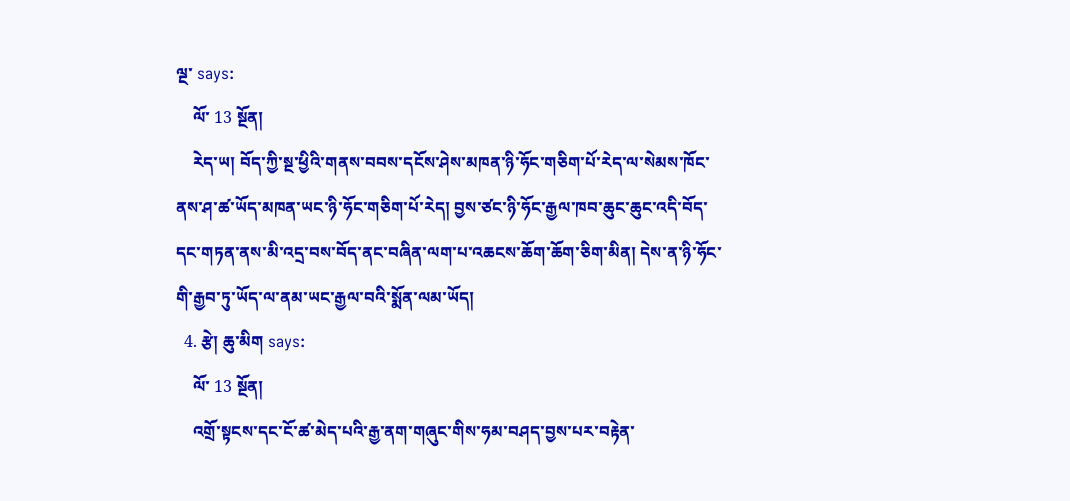ལྔ་ says:
    ལོ་ 13 སྔོན།
    རེད་ཡ། བོད་ཀྱི་སྔ་ཕྱིའི་གནས་བབས་དངོས་ཤེས་མཁན་ཉི་ཧོང་གཅིག་པོ་རེད་ལ་སེམས་ཁོང་ནས་ཤ་ཚ་ཡོད་མཁན་ཡང་ཉི་ཧོང་གཅིག་པོ་རེད། བྱས་ཙང་ཉི་ཧོང་རྒྱལ་ཁབ་ཆུང་ཆུང་འདི་བོད་དང་གཏན་ནས་མི་འདྲ་བས་བོད་ནང་བཞིན་ལག་པ་འཆངས་ཆོག་ཆོག་ཅིག་མིན། དེས་ན་ཉི་ཧོང་གི་རྒྱབ་ཏུ་ཡོད་ལ་ནམ་ཡང་རྒྱལ་བའི་སྨོན་ལམ་ཡོད།
  4. རྩེ། ཆུ་མིག says:
    ལོ་ 13 སྔོན།
    འགྲོ་སྟངས་དང་ངོ་ཚ་མེད་པའི་རྒྱ་ནག་གཞུང་གིས་ཧམ་བཤད་བྱས་པར་བརྟེན་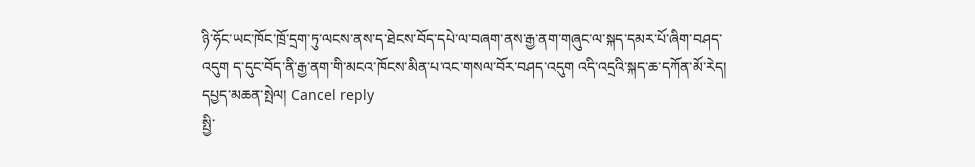ཉི་ཧོང་ཡང་ཁོང་ཁྲོ་དྲག་ཏུ་ལངས་ནས་ད་ཐེངས་བོད་དཔེ་ལ་བཞག་ནས་རྒྱ་ནག་གཞུང་ལ་སྐད་དམར་པོ་ཞིག་བཤད་འདུག ད་དུང་བོད་ནི་རྒྱ་ནག་གི་མངའ་ཁོངས་མིན་པ་འང་གསལ་བོར་བཤད་འདུག འདི་འདྲའི་སྐད་ཆ་དཀོན་མོ་རེད།
དཔྱད་མཆན་སྤེལ། Cancel reply
སྤྱི་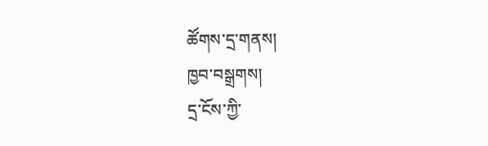ཚོགས་དྲ་གནས།
ཁྱབ་བསྒྲགས།
དྲ་ངོས་ཀྱི་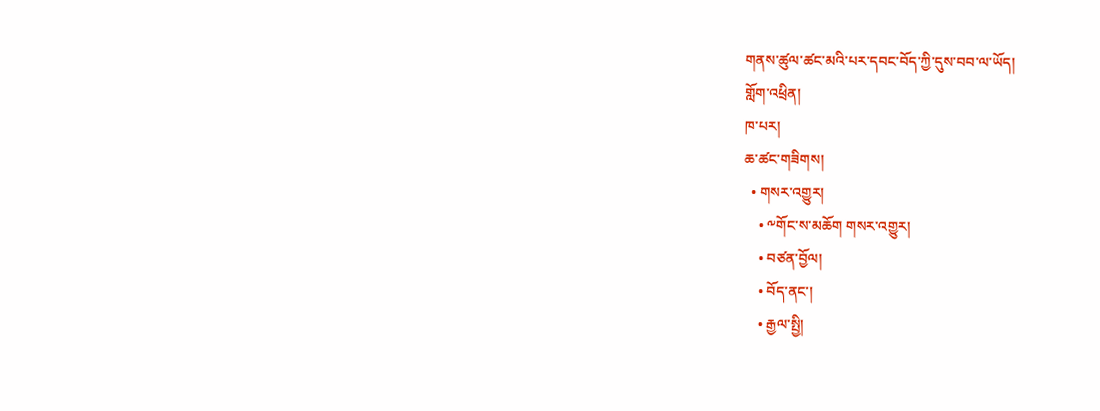གནས་ཚུལ་ཚང་མའི་པར་དབང་བོད་ཀྱི་དུས་བབ་ལ་ཡོད།
གློག་འཕྲིན།
ཁ་པར།
ཆ་ཚང་གཟིགས།
  • གསར་འགྱུར།
    • ༸གོང་ས་མཆོག གསར་འགྱུར།
    • བཙན་བྱོལ།
    • བོད་ནང་།
    • རྒྱལ་སྤྱི།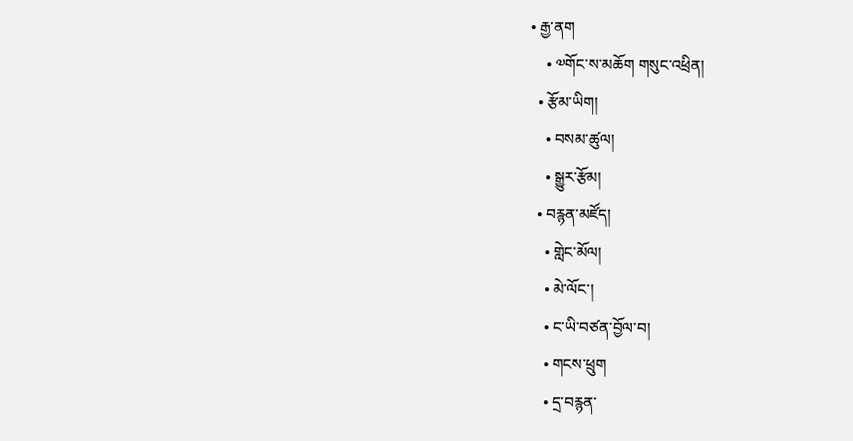• རྒྱ་ནག
    • ༧གོང་ས་མཆོག གསུང་འཕྲིན།
  • རྩོམ་ཡིག།
    • བསམ་ཚུལ།
    • སྒྱུར་རྩོམ།
  • བརྙན་མཛོད།
    • གླེང་མོལ།
    • མེ་ལོང་།
    • ང་ཡི་བཙན་བྱོལ་བ།
    • གངས་ཕྲུག
    • དྲ་བརྙན་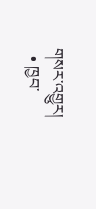གསར་འགྱུར།
  • ཁྱབ་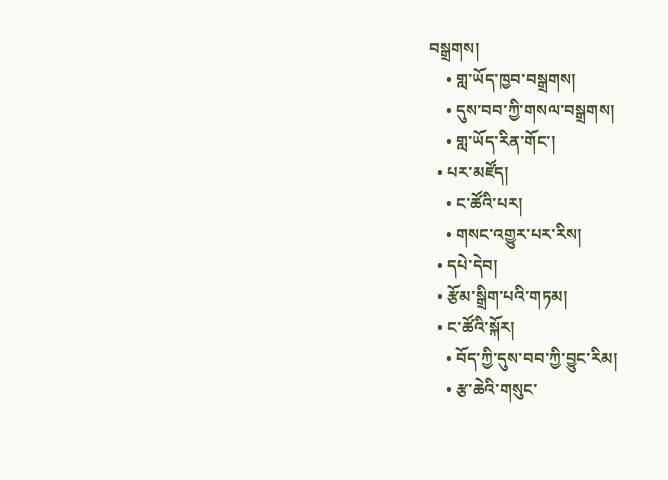བསྒྲགས།
    • གླ་ཡོད་ཁྱབ་བསྒྲགས།
    • དུས་བབ་ཀྱི་གསལ་བསྒྲགས།
    • གླ་ཡོད་རིན་གོང་།
  • པར་མཛོད།
    • ང་ཚོའི་པར།
    • གསང་འགྱུར་པར་རིས།
  • དཔེ་དེབ།
  • རྩོམ་སྒྲིག་པའི་གཏམ།
  • ང་ཚོའི་སྐོར།
    • བོད་ཀྱི་དུས་བབ་ཀྱི་བྱུང་རིམ།
    • རྩ་ཆེའི་གསུང་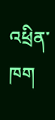འཕྲིན་ཁག